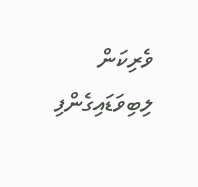ވެރިކަން ލިބިވަޑައިގެންފި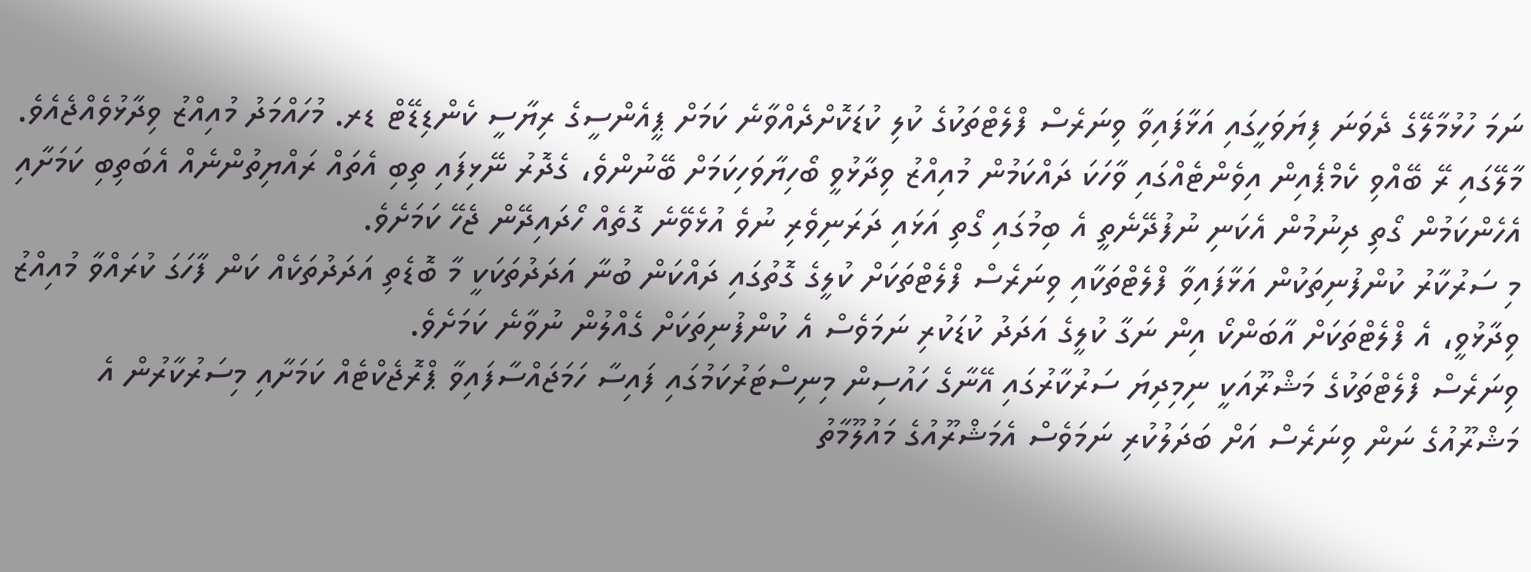ނަމަ ހުޅުމާލޭގެ ދެވަނަ ފިޔަވަހީގައި އަޅާފައިވާ ވިނަރެސް ފްލެޓްތަކުގެ ކުލި ކުޑަކޮށްދެއްވާނެ ކަމަށް ޕީއެންސީގެ ރިޔާސީ ކެންޑިޑޭޓް ޑރ. މުހައްމަދު މުއިއްޒު ވިދާޅުވެއްޖެއެވެ.
މާލޭގައި ރޭ ބޭއްވި ކެމްޕެއިން އިވެންޓެއްގައި ވާހަކަ ދައްކަމުން މުއިއްޒު ވިދާޅުވީ ބޯހިޔާވަހިކަމަށް ބޭނުންވެ، ގެދޮރު ނޭޅިފައި ތިބި އެތައް ރައްޔިތުންނެއް އެބަތިބި ކަމަށާއި އެހެންކަމުން ގޯތި ދިނުމުން އެކަނި ނުފުދޭނެތީ އެ ބިމުގައި ގޯތި އަޅައި ދަރަނިވެރި ނުވެ އުޅެވޭނެ ގޮތެއް ހޯދައިދޭން ޖެހޭ ކަމަށެވެ.
މި ސަރުކާރު ކުންފުނިތަކުން އަޅާފައިވާ ފްލެޓްތަކާއި ވިނަރެސް ފްލެޓްތަކަށް ކުލީގެ ގޮތުގައި ދައްކަން ބުނާ އަދަދުތަކަކީ މާ ބޮޑެތި އަދަދުތަކެއް ކަން ފާހަގަ ކުރައްވާ މުއިއްޒު ވިދާޅުވީ، އެ ފްލެޓްތަކަށް އާބަންކޯ އިން ނަގާ ކުލީގެ އަދަދު ކުޑަކުރި ނަމަވެސް އެ ކުންފުނިތަކަށް ގެއްލުން ނުވާނެ ކަމަށެވެ.
ވިނަރެސް ފްލެޓްތަކުގެ މަޝްރޫއަކީ ނިމިދިޔަ ސަރުކާރުގައި އޭނާގެ ހައުސިން މިނިސްޓަރުކަމުގައި ފައިސާ ހަމަޖައްސާފައިވާ ޕްރޮޖެކްޓެއް ކަމަށާއި މިސަރުކާރުން އެ މަޝްރޫއުގެ ނަން ވިނަރެސް އަށް ބަދަލުކުރި ނަމަވެސް އެމަޝްރޫއުގެ މައުލޫމާތު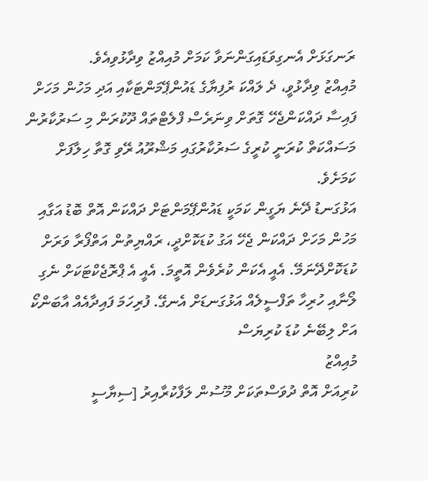ރަނގަޅަށް އެނގިވަޑައިގަންނަވާ ކަމަށް މުއިއްޒު ވިދާޅުވިއެވެ.
މުއިއްޒު ވިދާޅުވީ، ދެ ލައްކަ ރުފިޔާގެ ޑައުންޕޭމަންޓަކާއި އަދި މަހުން މަހަށް ފައިސާ ދައްކަންޖެހޭ ގޮތަށް ވިނަރެސް ފްލެޓްތައް ދޫކުރަން މި ސަރުކާރުން މަސައްކަތް ކުރަނީ ކުރީގެ ސަރުކާރުގައި މަޝްރޫއު ރޭވި ގޮތާ ހިލާފަށް ކަމަށެވެ.
އަޅުގަނޑު ދޭނެ ޔަގީން ކަމަކީ ޑައުންޕޭމަންޓަށް ދައްކަން އޮތް ބޮޑު އަގާއި މަހުން މަހަށް ދައްކަން ޖެހޭ އަގު ކުޑަކޮށްދީ، ރައްޔިތުން އަތްފޯރާ ވަރަށް ކުޑަކޮށްދޭނަމޭ. އެއީ އެކަން ކުރެވެން އޮތީމަ. އެއީ އެ ޕްރޮޖެކްޓަކަށް ނެގި ލޯނާއި ހުރިހާ ތަފްސީލެއް އަޅުގަނޑަށް އެނގޭ. ފުރިހަމަ ފައިދާއެއް އާބަންކޯ އަށް ލިބޭނެ ކުޑަ ކުރިޔަސް
މުއިއްޒު
ކުރިއަށް އޮތް ދުވަސްތަކަށް މޫސުން ލަފާކުރާއިރު [ސިޔާސީ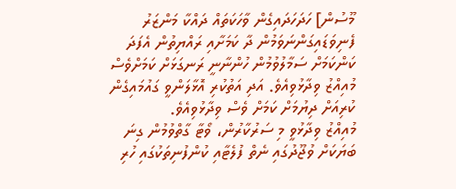މޫސުން] ހަދަހަދައިގެން ވާހަކަތައް ދައްކާ މަންޒަރު ފެނިވަޑައިގަންނަވަމުން ދާ ކަމަށާއި ރައްޔިތުން އެފަދަ ކަންކަމަށް ސަމާލުވުމުން ހުންނާނީ ރަނގަޅަށް ކަމަށްވެސް މުއިއްޒު ވިދާޅުވިއެވެ. އަދި އަތުކުރި އޮޅާލަންވީ ގައުމައިގެން ކުރިއަށް ދިޔުމަށް ކަމަށް ވެސް ވިދާޅުވިއެވެ.
މުއިއްޒު ވިދާޅުވީ މި ސަރުކާރުން، ވޯޓާ ގާތްވުމުން ގިނަ ބަޔަކަށް ވުޖޫދުގައި ނެތް ފުލެޓާއި ކުންފުނިތަކުގައި ހުރި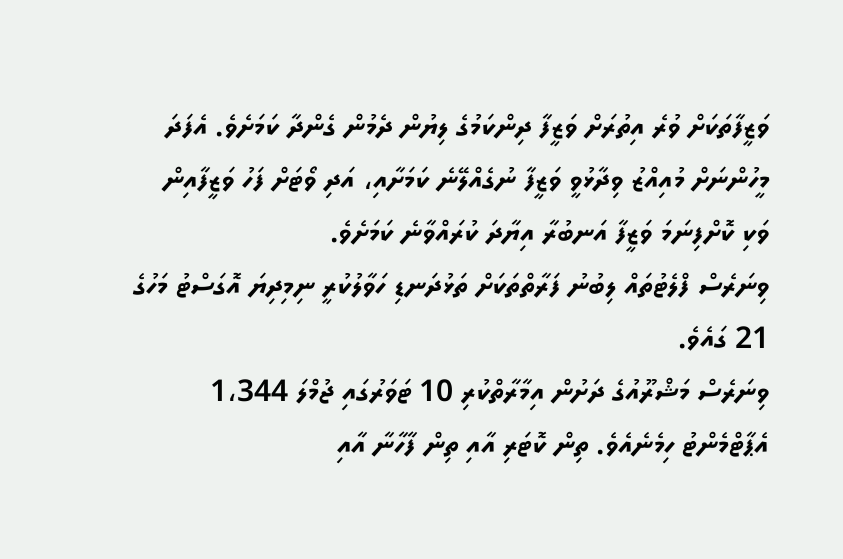ވަޒީފާތަކަށް ވުރެ އިތުރަށް ވަޒީފާ ދިންކަމުގެ ލިޔުން ދެމުން ގެންދާ ކަމަށެވެ. އެފަދަ މީހުންނަށް މުއިއްޒު ވިދާޅުވީ ވަޒީފާ ނުގެއްލޭނެ ކަމަށާއި، އަދި ވޯޓަށް ފަހު ވަޒީފާއިން ވަކި ކޮށްފިނަމަ ވަޒީފާ އަނބުރާ އިޔާދަ ކުރައްވާނެ ކަމަށެވެ.
ވިނަރެސް ފްލެޓުތައް ލިބުނު ފަރާތްތަކަށް ތަޅުދަނޑި ހަވާލުކުރީ ނިމިދިޔަ އޮގަސްޓު މަހުގެ 21 ގައެވެ.
ވިނަރެސް މަޝްރޫއުގެ ދަށުން އިމާރާތްކުރި 10 ޓަވަރުގައި ޖުމްލަ 1،344 އެޕާޓްމެންޓު ހިމެނެއެވެ. ތިން ކޮޓަރި އާއި ތިން ފާހާނާ އާއި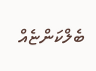ބެލްކަންޏެއް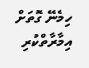ހިމެނޭ ގޮތަށް އިމާރާތްކުރި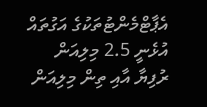އެޕާޓްމެންޓުތަކުގެ އަގުތައް އުޅެނީ 2.5 މިލިއަން ރުފިޔާ އާއި ތިން މިލިއަން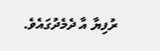ރުފިޔާ އާ ދެމެދުގައެވެ.